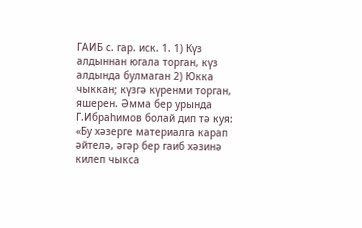ГАИБ с. гар. иск. 1. 1) Күз алдыннан югала торган, күз алдында булмаган 2) Юкка чыккан; күзгә күренми торган, яшерен. Әмма бер урында Г.Ибраһимов болай дип тә куя: «Бу хәзерге материалга карап әйтелә, әгәр бер гаиб хәзинә килеп чыкса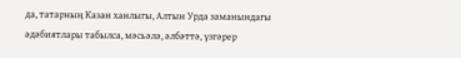да, татарның Казан ханлыгы, Алтын Урда заманындагы әдәбиятлары табылса, мәсьәлә, әлбәттә, үзгәрер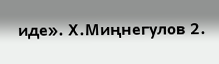иде». Х.Миңнегулов 2.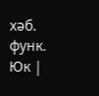хәб. функ. Юк |